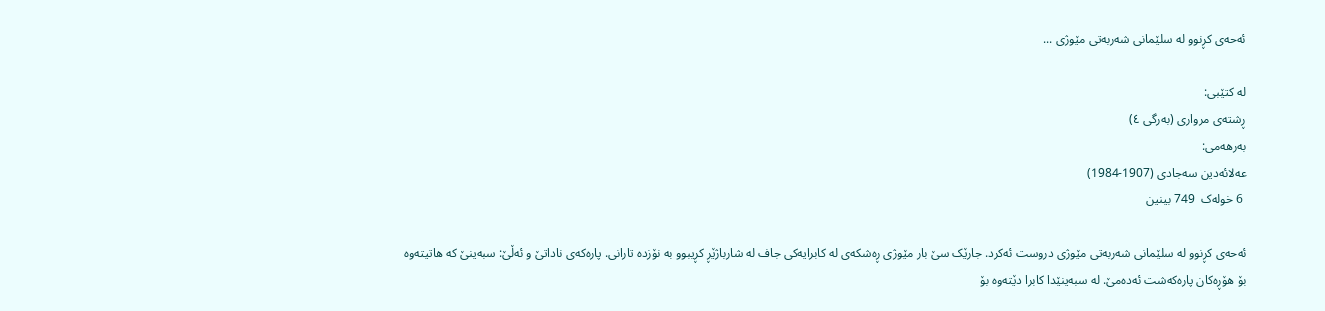ئەحەی کڕنوو لە سلێمانی شەربەتی مێوژی ...

لە کتێبی:
ڕشتەی مرواری (بەرگی ٤)
بەرهەمی:
عەلائەدین سەجادی (1907-1984)
 6 خولەک  749 بینین

ئەحەی کڕنوو لە سلێمانی شەربەتی مێوژی دروست ئەکرد. جارێک سێ بار مێوژی ڕەشکەی لە کابرایەکی جاف لە شارباژێڕ کڕیبوو بە نۆزدە تارانی. پارەکەی ناداتێ و ئەڵێ: سبەینێ کە هاتیتەوە بۆ هۆڕەکان پارەکەشت ئەدەمێ. لە سبەینێدا کابرا دێتەوە بۆ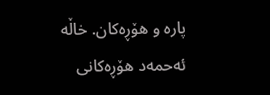پارە و هۆڕەکان. خاڵە ئەحمەد هۆڕەکانی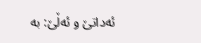ئەداتێ و ئەڵێ: بە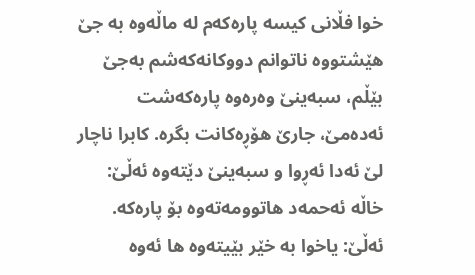خوا فڵانی کیسە پارەکەم لە ماڵەوە بە جێ هێشتووە ناتوانم دووکانەکەشم بەجێ بێڵم، سبەینێ وەرەوە پارەکەشت ئەدەمێ، جارێ هۆڕەکانت بگرە. کابرا ناچار لێ ئەدا ئەڕوا و سبەینێ دێتەوە ئەڵێ: خاڵە ئەحمەد هاتوومەتەوە بۆ پارەکە. ئەڵێ: یاخوا بە خێر بێیتەوە ها ئەوە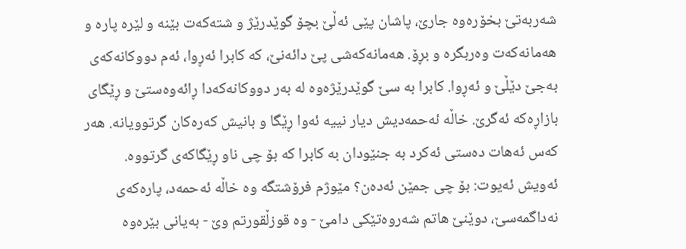شەربەتێ بخۆرەوە جارێ، پاشان پێی ئەڵێ بچۆ گوێدرێژ و شتەکەت بێنە و لێرە پارە و هەمانەکەت وەربگرە و بڕۆ. هەمانەکەشی پێ دائەنێ، کە کابرا ئەڕوا، ئەم دووکانەکەی بەجێ دێڵێ و ئەڕوا. کابرا بە سێ گوێدرێژەوە لە بەر دووکانەکەدا ڕائەوەستێ و ڕێگای بازاڕەکە ئەگرێ. خاڵە ئەحمەدیش دیار نییە ئەوا ڕێگا و بانیش کەرەکان گرتوویانە. هەر کەس ئەهات دەستی ئەکرد بە جنێودان بە کابرا کە بۆ چی ناو ڕێگاکەی گرتووە. ئەویش ئەیوت: بۆ چی جمێن ئەدەن؟ مێوژم فرۆشتگە وە خاڵە ئەحمەد، پارەکەی نەداگمەسێ، دوێنێ هاتم شەروەتێکی دامێ - وە قوزڵقورتم وێ - بەیانی بێرەوە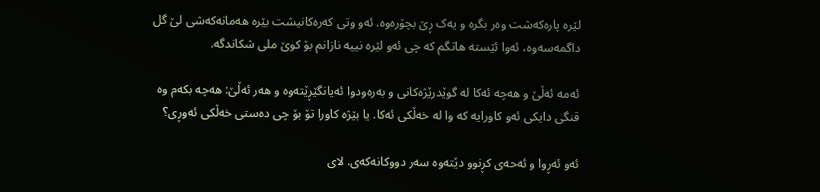لێرە پارەکەشت وەر بگرە و یەک ڕێ بچۆرەوە. ئەو وتی کەرەکانیشت بێرە هەمانەکەشی لێ گل داگمەسەوە، ئەوا ئێستە هاتگم کە چی ئەو لێرە نییە نازانم بۆ کوێ ملی شکاندگە.

ئەمە ئەڵێ و هەچە ئەکا لە گوێدرێژەکانی و بەرەودوا ئەیانگێڕێتەوە و هەر ئەڵێ: هەچە بکەم وە قنگی دایکی ئەو کاورایە کە وا لە خەڵکی ئەکا. یا بێژە کاورا تۆ بۆ چی دەستی خەڵکی ئەوڕی؟

ئەو ئەڕوا و ئەحەی کڕنوو دێتەوە سەر دووکانەکەی. لای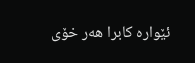ئێوارە کابرا هەر خۆی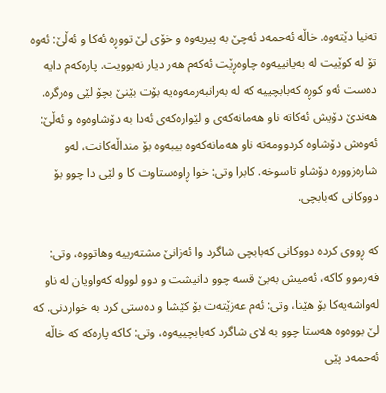تەنیا دێتەوە. خاڵە ئەحمەد ئەچێ بە پیریەوە و خۆی لێ تووڕە ئەکا و ئەڵێ: ئەوە تۆ لە کوێیت لە بەیانییەوە چاوەڕێت ئەکەم هەر دیار نەبوویت. پارەکەم دایە دەست ئەو کوڕە کەبابچییە کە لە بەرانبەرمەوەیە بۆت بێنێ بچۆ لێی وەرگرە. هەندێ دۆیش ئەکاتە ناو هەمانەکەی و لێوارەکەی ئەدا بە دۆشاوەوە و ئەڵێ: ئەوەش دۆشاوە کردوومەتە ناو هەمانەکەوە بیبەوە بۆ منداڵەکانت، لەو شارەزوورە دۆشاو تاسوخە. کابرا وتی: خوا ڕاوەستاوت کا و لێی دا چوو بۆ دووکانی کەبابچی.

کە ڕووی کردە دووکانی کەبابچی شاگرد وا ئەزانێ مشتەرییە وهاتووە، وتی: فەرموو کاکە، ئەمیش بەبێ قسە چوو دانیشت و دوو لوولە کەواویان لە ناو لەواشەیەکا بۆ هێنا، وتی: ئەم عەزێتەت بۆ کێشا و دەستی کرد بە خواردنی. کە لێ بووەوە هەستا چوو بە لای شاگرد کەبابچییەوە، وتی: کاکە پارەکە کە خاڵە ئەحمەد پێی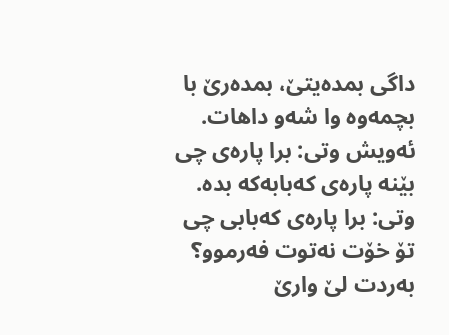داگی بمدەیتێ، بمدەرێ با بچمەوە وا شەو داهات. ئەویش وتی: برا پارەی چی بێنە پارەی کەبابەکە بدە. وتی: برا پارەی کەبابی چی تۆ خۆت نەتوت فەرموو؟ بەردت لێ وارێ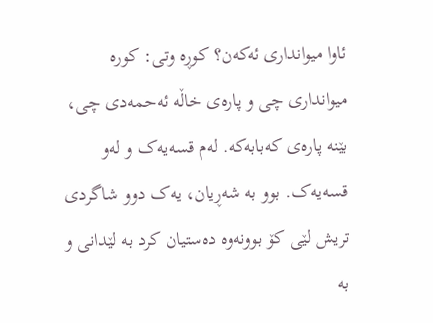ئاوا میوانداری ئەکەن؟ کوڕە وتی: کورە میوانداری چی و پارەی خاڵە ئەحمەدی چی، بێنە پارەی کەبابەکە. لەم قسەیەک و لەو قسەیەک. بوو بە شەڕیان، یەک دوو شاگردی تریش لێی کۆ بوونەوە دەستیان کرد بە لێدانی و بە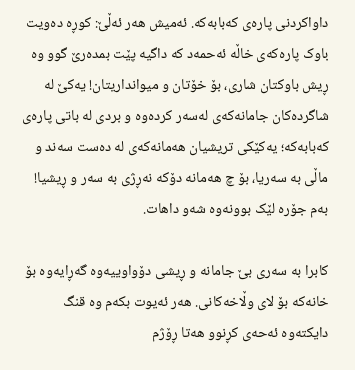داواکردنی پارەی کەبابەکە. ئەمیش هەر ئەڵێ: کوڕە دەویت باوک پارەکەی خاڵە ئەحمەد کە داگیە پێت بمدەرێ گوو وە ڕیش باوکتان شاری، بۆ خۆتان و میوانداریتان! یەکێ لە شاگردەکان جامانەکەی لەسەر کردەوە و بردی لە باتی پارەی کەبابەکە؛ یەکێکی تریشیان هەمانەکەی لە دەست سەند و ماڵی بە سەریا، بۆ چ هەمانە دۆکە نەڕژی بە سەر و ڕیشیا! بەم جۆرە لێک بوونەوە شەو داهات.

کابرا بە سەری بێ جامانە و ڕیشی دۆواوییەوە گەڕایەوە بۆ خانەکە بۆ لای وڵاخەکانی. هەر ئەیوت بکەم وە قنگ دایکتەوە ئەحەی کڕنوو هەتا ڕۆژم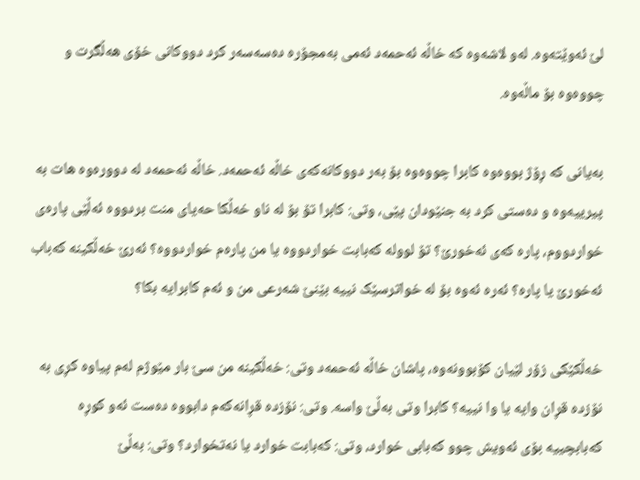لێ ئەوێتەوە. لەو لاشەوە کە خاڵە ئەحمەد ئەمی بەمجۆرە دەسەسەر کرد دووکانی خۆی هەڵگرت و چووەوە بۆ ماڵەوە.

بەیانی کە ڕۆژ بووەوە کابرا چووەوە بۆ بەر دووکانەکەی خاڵە ئەحمەد. خاڵە ئەحمەد لە دوورەوە هات بە پیرییەوە و دەستی کرد بە جنێودان پێی، وتی: کابرا تۆ بۆ لە ناو خەڵکا حەیای منت بردووە ئەڵێی پارەی خواردووم، پارە کەی ئەخورێ؟ تۆ لوولە کەبابت خواردووە یا من پارەم خواردووە؟ ئەرێ خەڵکینە کەباب ئەخورێ یا پارە؟ ئەرە ئەوە بۆ لە خواترسێک نییە بێنێ شەرعی من و ئەم کابرایە بکا؟

خەڵکێکی زۆر لێیان کۆبوونەوە، پاشان خاڵە ئەحمەد وتی: خەڵکینە من سێ بار مێوژم لەم پیاوە کڕی بە نۆزدە قڕان وایە یا وا نییە؟ کابرا وتی بەڵێ واسە. وتی: نۆزدە قڕانەکەم دابووە دەست ئەو کوڕە کەبابچییە بۆی ئەویش چوو کەبابی خوارد، وتی: کەبابت خوارد یا نەتخوارد؟ وتی: بەڵێ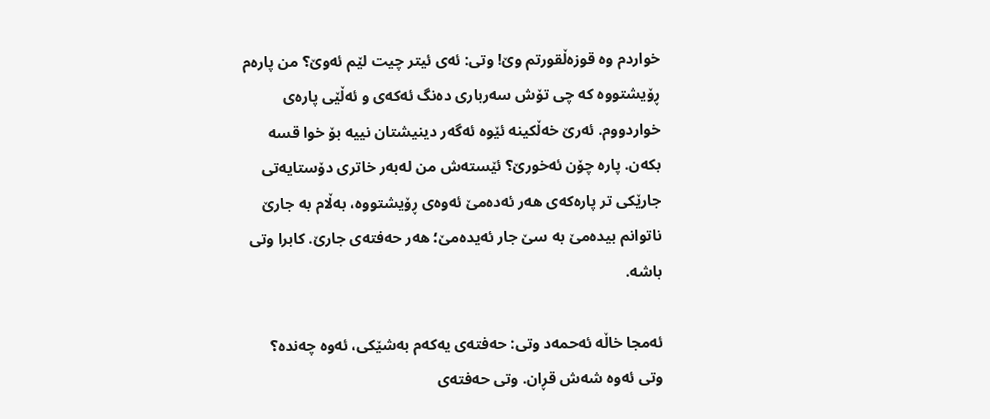خواردم وە قوزەڵقورتم وێ! وتی: ئەی ئیتر چیت لێم ئەوێ؟ من پارەم ڕۆیشتووە کە چی تۆش سەرباری دەنگ ئەکەی و ئەڵێی پارەی خواردووم. ئەرێ خەڵکینە ئێوە ئەگەر دینیشتان نییە بۆ خوا قسە بکەن. پارە چۆن ئەخورێ؟ ئێستەش من لەبەر خاتری دۆستایەتی جارێکی تر پارەکەی هەر ئەدەمێ ئەوەی ڕۆیشتووە، بەڵام بە جارێ ناتوانم بیدەمێ بە سێ جار ئەیدەمێ؛ هەر حەفتەی جارێ. کابرا وتی باشە.

ئەمجا خاڵە ئەحمەد وتی: حەفتەی یەکەم بەشێکی، ئەوە چەندە؟ وتی ئەوە شەش قڕان. وتی حەفتەی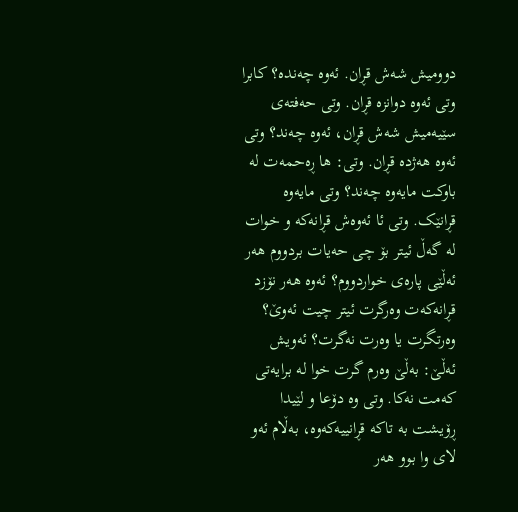دوومیش شەش قڕان. ئەوە چەندە؟ کابرا وتی ئەوە دوانزە قڕان. وتی حەفتەی سێیەمیش شەش قڕان، ئەوە چەند؟ وتی ئەوە هەژدە قڕان. وتی: ها ڕەحمەت لە باوکت مایەوە چەند؟ وتی مایەوە قڕانێک. وتی ئا ئەوەش قڕانەکە و خوات لە گەڵ ئیتر بۆ چی حەیات بردووم هەر ئەڵێی پارەی خواردووم؟ ئەوە هەر نۆزد قڕانەکەت وەرگرت ئیتر چیت ئەوێ؟ وەرتگرت یا وەرت نەگرت؟ ئەویش ئەڵێ: بەڵێ وەرم گرت خوا لە برایەتی کەمت نەکا. وتی وە دۆعا و لێیدا ڕۆیشت بە تاکە قڕانییەکەوە، بەڵام ئەو لای وا بوو هەر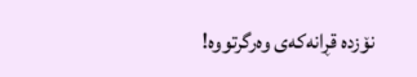نۆزدە قڕانەکەی وەرگرتووە!